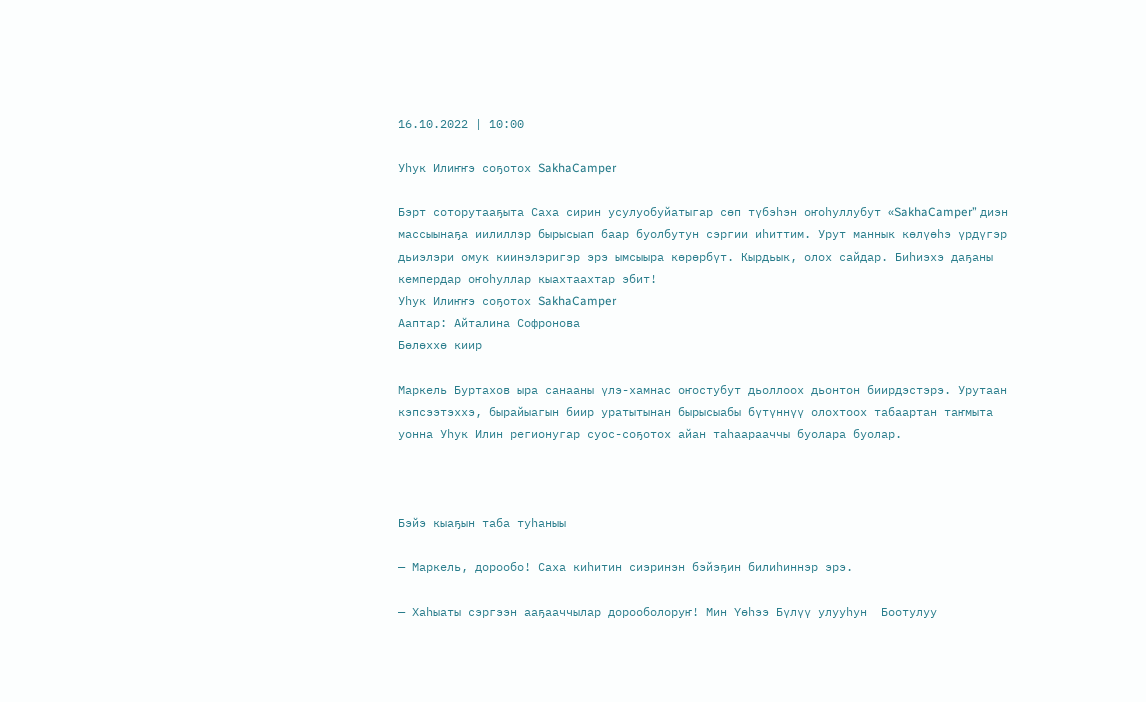16.10.2022 | 10:00

Уһук Илиҥҥэ соҕотох SakhaCamper

Бэрт соторутааҕыта Саха сирин усулуобуйатыгар сөп түбэһэн оҥоһуллубут «SakhaCamper” диэн массыынаҕа иилиллэр бырысыап баар буолбутун сэргии иһиттим. Урут маннык көлүөһэ үрдүгэр дьиэлэри омук киинэлэригэр эрэ ымсыыра көрөрбүт. Кырдьык, олох сайдар. Биһиэхэ даҕаны кемпердар оҥоһуллар кыахтаахтар эбит!
Уһук Илиҥҥэ соҕотох SakhaCamper
Ааптар: Айталина Софронова
Бөлөххө киир

Маркель Буртахов ыра санааны үлэ-хамнас оҥостубут дьоллоох дьонтон биирдэстэрэ. Урутаан кэпсээтэххэ, бырайыагын биир уратытынан бырысыабы бүтүннүү олохтоох табаартан таҥмыта уонна Уһук Илин регионугар суос-соҕотох айан таһаарааччы буолара буолар.



Бэйэ кыаҕын таба туһаныы

— Маркель, дорообо! Саха киһитин сиэринэн бэйэҕин билиһиннэр эрэ.

— Хаһыаты сэргээн ааҕааччылар дорооболоруҥ! Мин Үөһээ Бүлүү улууһун  Боотулуу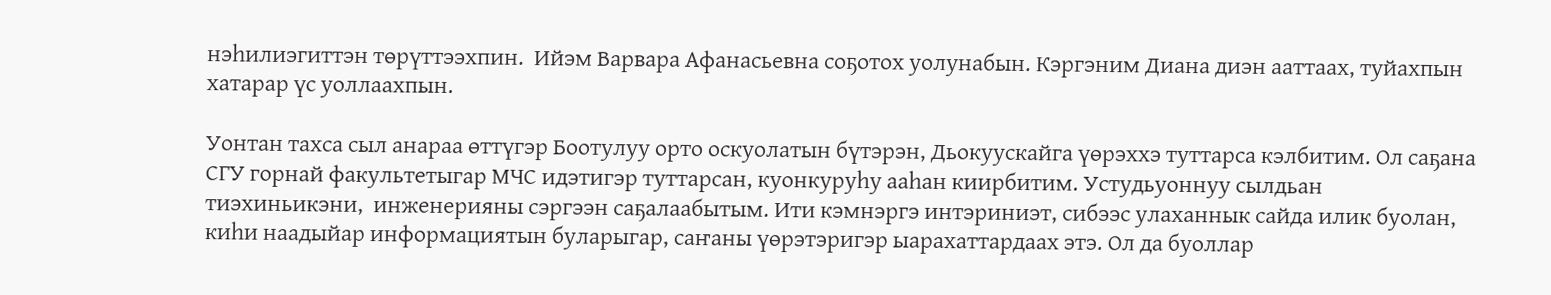нэһилиэгиттэн төрүттээхпин.  Ийэм Варвара Афанасьевна соҕотох уолунабын. Кэргэним Диана диэн ааттаах, туйахпын хатарар үс уоллаахпын.

Уонтан тахса сыл анараа өттүгэр Боотулуу орто оскуолатын бүтэрэн, Дьокуускайга үөрэххэ туттарса кэлбитим. Ол саҕана СГУ горнай факультетыгар МЧС идэтигэр туттарсан, куонкуруһу ааһан киирбитим. Устудьуоннуу сылдьан тиэхиньикэни,  инженерияны сэргээн саҕалаабытым. Ити кэмнэргэ интэриниэт, сибээс улаханнык сайда илик буолан, киһи наадыйар информациятын буларыгар, саҥаны үөрэтэригэр ыарахаттардаах этэ. Ол да буоллар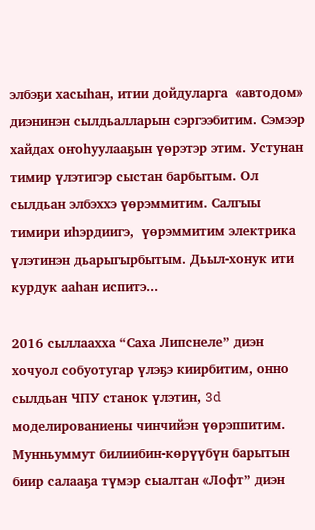элбэҕи хасыһан, итии дойдуларга  «автодом» диэнинэн сылдьалларын сэргээбитим. Сэмээр хайдах оҥоһуулааҕын үөрэтэр этим. Устунан тимир үлэтигэр сыстан барбытым. Ол сылдьан элбэххэ үөрэммитим. Салгыы тимири иһэрдиигэ,  үөрэммитим электрика үлэтинэн дьарыгырбытым. Дьыл-хонук ити курдук ааһан испитэ...

2016 сыллаахха “Саха Липснеле” диэн хочуол собуотугар үлэҕэ киирбитим, онно сылдьан ЧПУ станок үлэтин, 3d моделированиены чинчийэн үөрэппитим. Мунньуммут билиибин-көрүүбүн барытын биир салааҕа түмэр сыалтан «Лофт” диэн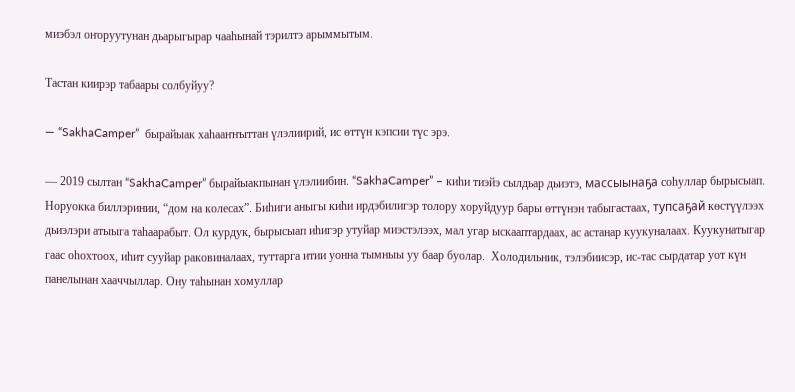миэбэл оҥоруутунан дьарыгырар чааһынай тэрилтэ арыммытым.

Тастан киирэр табаары солбуйуу?

— “SakhaCamper”  бырайыак хаһааҥҥыттан үлэлиирий, ис өттүн кэпсии түс эрэ.

— 2019 сылтан “SakhaCamper” бырайыакпынан үлэлиибин. “SakhaCamper” – киһи тиэйэ сылдьар дьиэтэ, массыынаҕа соһуллар бырысыап.  Норуокка биллэринии, “дом на колесах”. Биһиги аныгы киһи ирдэбилигэр толору хоруйдуур бары өттүнэн табыгастаах, тупсаҕай көстүүлээх дьиэлэри атыыга таһаарабыт. Ол курдук, бырысыап иһигэр утуйар миэстэлээх, мал угар ыскааптардаах, ас астанар куукуналаах. Куукунатыгар гаас оһохтоох, иһит сууйар раковиналаах, туттарга итии уонна тымныы уу баар буолар.  Холодильник, тэлэбиисэр, ис-тас сырдатар уот күн панелынан хааччыллар. Ону таһынан хомуллар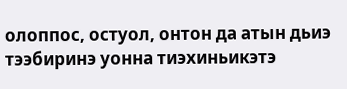олоппос, остуол, онтон да атын дьиэ тээбиринэ уонна тиэхиньикэтэ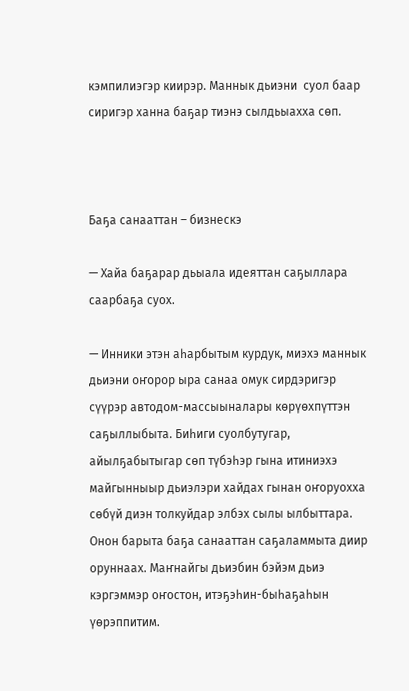кэмпилиэгэр киирэр. Маннык дьиэни  суол баар сиригэр ханна баҕар тиэнэ сылдьыахха сөп.



Баҕа санааттан – бизнескэ

— Хайа баҕарар дьыала идеяттан саҕыллара саарбаҕа суох.

— Инники этэн аһарбытым курдук, миэхэ маннык дьиэни оҥорор ыра санаа омук сирдэригэр сүүрэр автодом-массыыналары көрүөхпүттэн саҕыллыбыта. Биһиги суолбутугар, айылҕабытыгар сөп түбэһэр гына итиниэхэ майгынныыр дьиэлэри хайдах гынан оҥоруохха сөбүй диэн толкуйдар элбэх сылы ылбыттара. Онон барыта баҕа санааттан саҕаламмыта диир оруннаах. Маҥнайгы дьиэбин бэйэм дьиэ кэргэммэр оҥостон, итэҕэһин-быһаҕаһын үөрэппитим.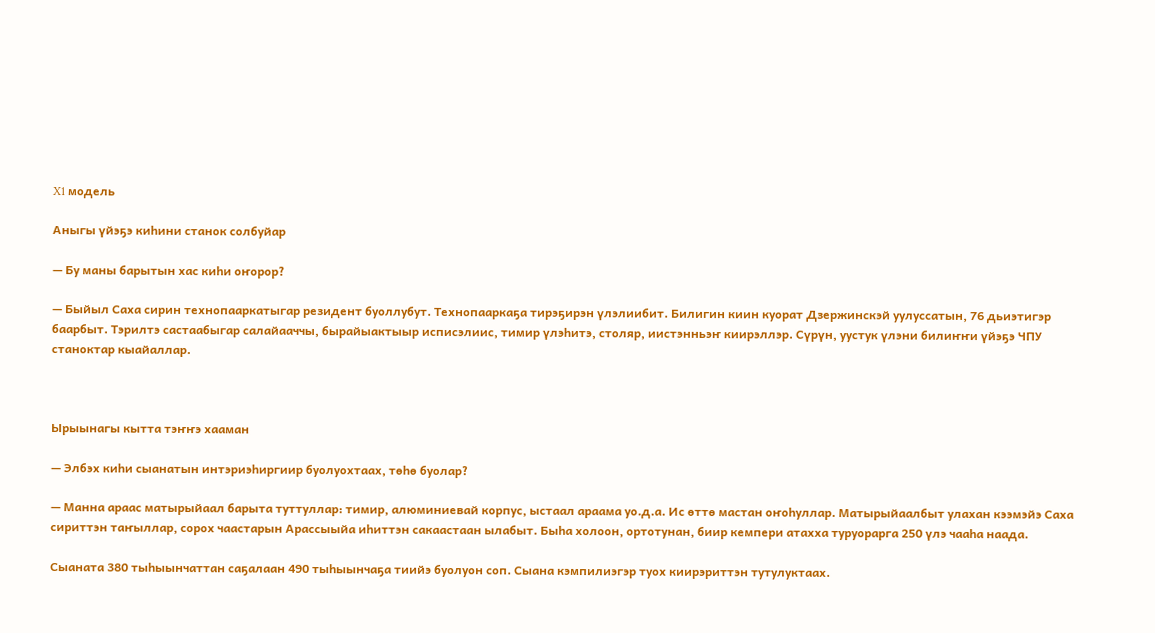X1 модель

Аныгы үйэҕэ киһини станок солбуйар

— Бу маны барытын хас киһи оҥорор?

— Быйыл Саха сирин технопааркатыгар резидент буоллубут. Технопааркаҕа тирэҕирэн үлэлиибит. Билигин киин куорат Дзержинскэй уулуссатын, 76 дьиэтигэр баарбыт. Тэрилтэ састаабыгар салайааччы, бырайыактыыр исписэлиис, тимир үлэһитэ, столяр, иистэнньэҥ киирэллэр. Сүрүн, уустук үлэни билиҥҥи үйэҕэ ЧПУ станоктар кыайаллар.



Ырыынагы кытта тэҥҥэ хааман

— Элбэх киһи сыанатын интэриэһиргиир буолуохтаах, төһө буолар?

— Манна араас матырыйаал барыта туттуллар: тимир, алюминиевай корпус, ыстаал араама уо.д.а. Ис өттө мастан оҥоһуллар. Матырыйаалбыт улахан кээмэйэ Саха сириттэн таҥыллар, сорох чаастарын Арассыыйа иһиттэн сакаастаан ылабыт. Быһа холоон, ортотунан, биир кемпери атахха туруорарга 250 үлэ чааһа наада.

Сыаната 380 тыһыынчаттан саҕалаан 490 тыһыынчаҕа тиийэ буолуон соп. Сыана кэмпилиэгэр туох киирэриттэн тутулуктаах.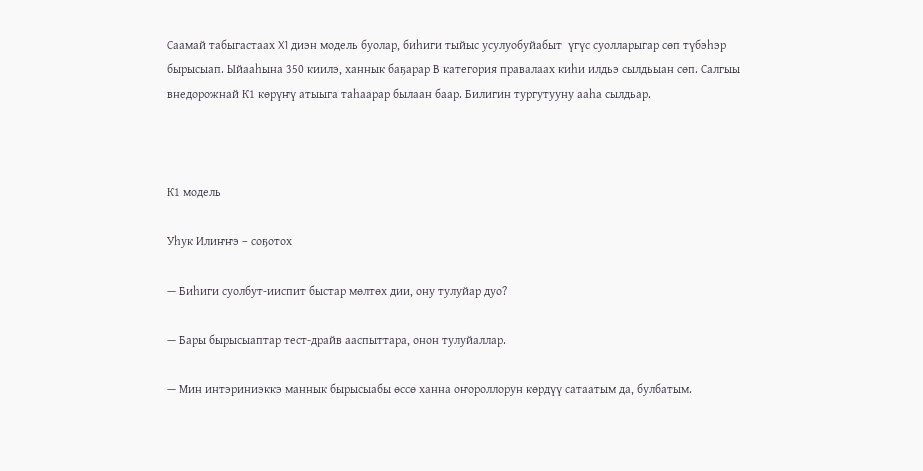Саамай табыгастаах X1 диэн модель буолар, биһиги тыйыс усулуобуйабыт  үгүс суолларыгар сөп түбэһэр бырысыап. Ыйааһына 350 киилэ, ханнык баҕарар В категория правалаах киһи илдьэ сылдьыан сөп. Салгыы внедорожнай К1 көрүҥү атыыга таһаарар былаан баар. Билигин тургутууну ааһа сылдьар.



К1 модель

Уһук Илиҥҥэ – соҕотох

— Биһиги суолбут-ииспит быстар мөлтөх дии, ону тулуйар дуо?

— Бары бырысыаптар тест-драйв ааспыттара, онон тулуйаллар.

— Мин интэриниэккэ маннык бырысыабы өссө ханна оҥороллорун көрдүү сатаатым да, булбатым.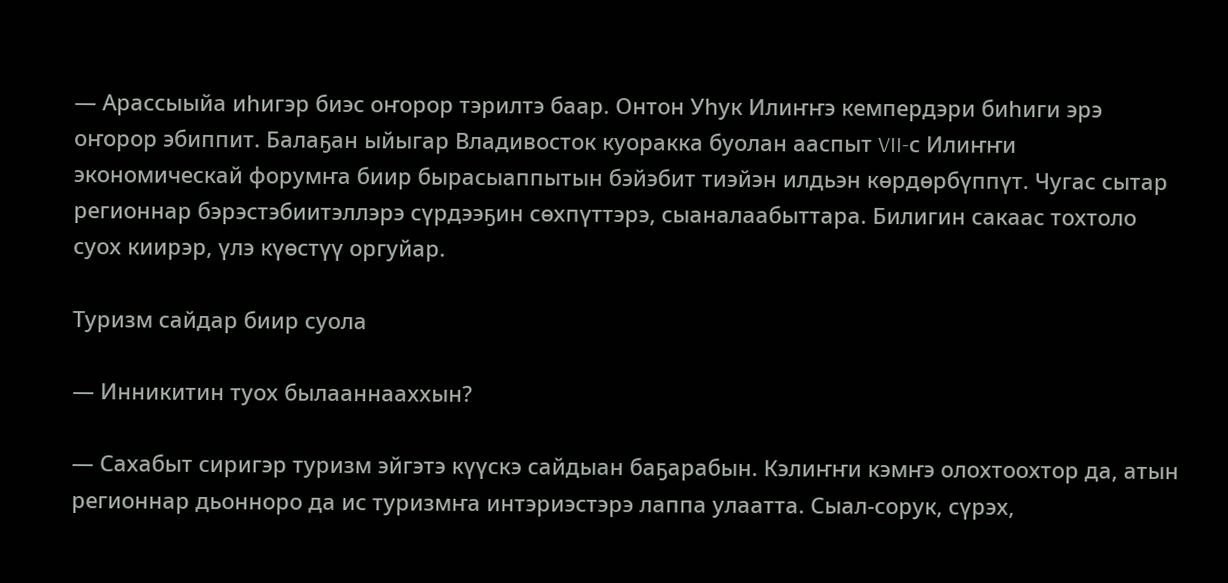— Арассыыйа иһигэр биэс оҥорор тэрилтэ баар. Онтон Уһук Илиҥҥэ кемпердэри биһиги эрэ оҥорор эбиппит. Балаҕан ыйыгар Владивосток куоракка буолан ааспыт VII-с Илиҥҥи экономическай форумҥа биир бырасыаппытын бэйэбит тиэйэн илдьэн көрдөрбүппүт. Чугас сытар регионнар бэрэстэбиитэллэрэ сүрдээҕин сөхпүттэрэ, сыаналаабыттара. Билигин сакаас тохтоло суох киирэр, үлэ күөстүү оргуйар.

Туризм сайдар биир суола

— Инникитин туох былааннааххын?

— Сахабыт сиригэр туризм эйгэтэ күүскэ сайдыан баҕарабын. Кэлиҥҥи кэмҥэ олохтоохтор да, атын регионнар дьонноро да ис туризмҥа интэриэстэрэ лаппа улаатта. Сыал-сорук, сүрэх,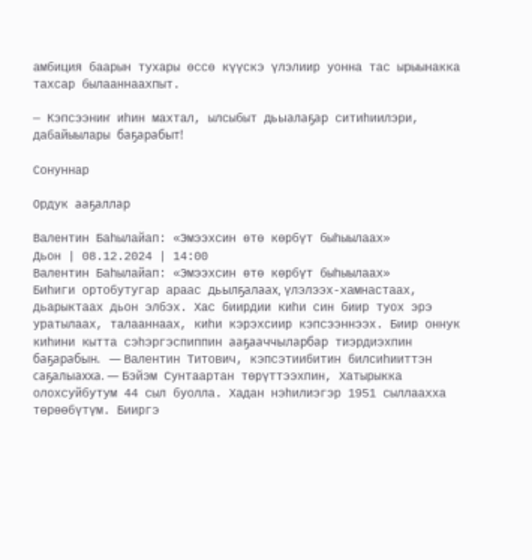амбиция баарын тухары өссө күүскэ үлэлиир уонна тас ырыынакка тахсар былааннаахпыт.

— Кэпсээниҥ иһин махтал, ылсыбыт дьыалаҕар ситиһиилэри, дабайыылары баҕарабыт!

Сонуннар

Ордук ааҕаллар

Валентин Баһылайап: «Эмээхсин өтө көрбүт быһыылаах»
Дьон | 08.12.2024 | 14:00
Валентин Баһылайап: «Эмээхсин өтө көрбүт быһыылаах»
Биһиги ортобутугар араас дьылҕалаах, үлэлээх-хамнастаах, дьарыктаах дьон элбэх. Хас биирдии киһи син биир туох эрэ уратылаах, талааннаах, киһи кэрэхсиир кэпсээннээх. Биир оннук киһини кытта сэһэргэспиппин ааҕааччыларбар тиэрдиэхпин баҕарабын.   — Валентин Титович, кэпсэтиибитин билсиһииттэн саҕалыахха. — Бэйэм Сунтаартан төрүттээхпин, Хатырыкка олохсуйбутум 44 сыл буолла. Хадан нэһилиэгэр 1951 сыллаахха төрөөбүтүм. Бииргэ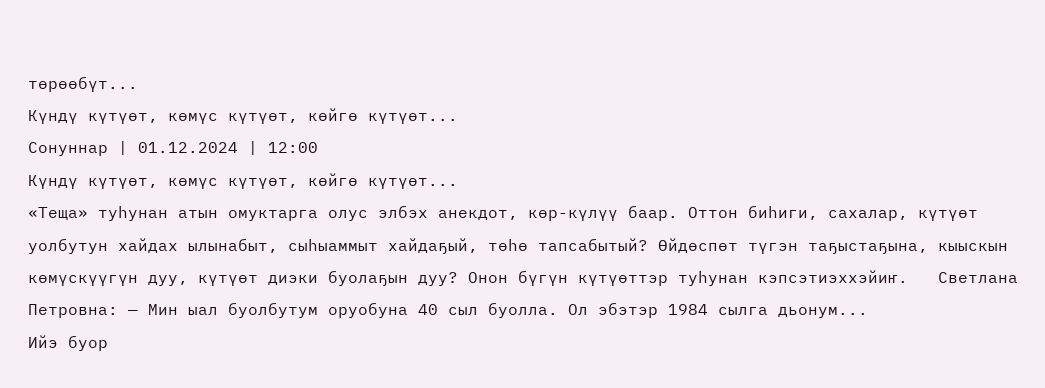төрөөбүт...
Күндү күтүөт, көмүс күтүөт, көйгө күтүөт...
Сонуннар | 01.12.2024 | 12:00
Күндү күтүөт, көмүс күтүөт, көйгө күтүөт...
«Теща» туһунан атын омуктарга олус элбэх анекдот, көр-күлүү баар. Оттон биһиги, сахалар, күтүөт уолбутун хайдах ылынабыт, сыһыаммыт хайдаҕый, төһө тапсабытый? Өйдөспөт түгэн таҕыстаҕына, кыыскын көмүскүүгүн дуу, күтүөт диэки буолаҕын дуу? Онон бүгүн күтүөттэр туһунан кэпсэтиэххэйиҥ.   Светлана Петровна: — Мин ыал буолбутум оруобуна 40 сыл буолла. Ол эбэтэр 1984 сылга дьонум...
Ийэ буор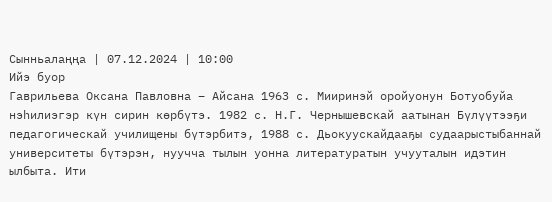Сынньалаңңа | 07.12.2024 | 10:00
Ийэ буор
Гаврильева Оксана Павловна – Айсана 1963 с. Мииринэй оройуонун Ботуобуйа нэһилиэгэр күн сирин көрбүтэ. 1982 с. Н.Г. Чернышевскай аатынан Бүлүүтээҕи педагогическай училищены бүтэрбитэ, 1988 с. Дьокуускайдааҕы судаарыстыбаннай университеты бүтэрэн, нуучча тылын уонна литературатын учууталын идэтин ылбыта. Ити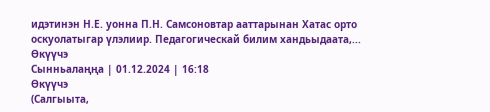идэтинэн Н.Е. уонна П.Н. Самсоновтар ааттарынан Хатас орто оскуолатыгар үлэлиир. Педагогическай билим хандьыдаата,...
Өкүүчэ
Сынньалаңңа | 01.12.2024 | 16:18
Өкүүчэ
(Салгыыта,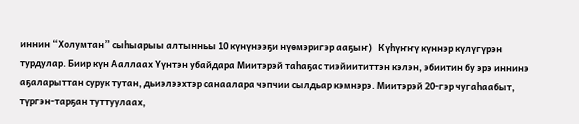иннин “Холумтан” сыһыарыы алтынньы 10 күнүнээҕи нүөмэригэр ааҕыҥ)   Күһүҥҥү күннэр күлүгүрэн турдулар. Биир күн Ааллаах Үүнтэн убайдара Миитэрэй таһаҕас тиэйиититтэн кэлэн, эбиитин бу эрэ иннинэ аҕаларыттан сурук тутан, дьиэлээхтэр санаалара чэпчии сылдьар кэмнэрэ. Миитэрэй 20-гэр чугаһаабыт, түргэн-тарҕан туттуулаах,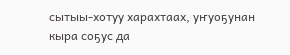сытыы-хотуу харахтаах, уҥуоҕунан кыра соҕус да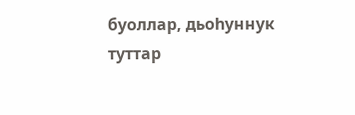буоллар, дьоһуннук туттар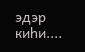эдэр киһи....